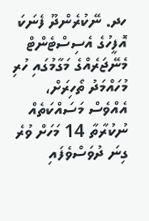ހދ. ނޭކުރެންދޫ ފެނަކަ އޮފީހުގެ އެސިސްޓެންޓް މެނޭޖަރެއްގެ މަގާމުގައި ހުރި މުހައްމަދު ތޯހިރަށް، އެއްވެސް މަސައްކަތެއް ނުކުރާތާ 14 މަހަށް ވުރެ ގިނަ ދުވަސްވެފައި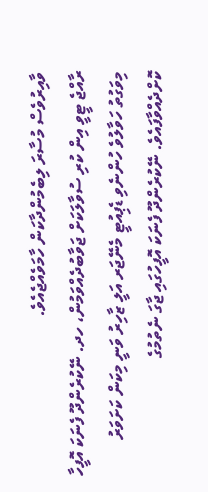ވާއިރުވެސް މުސާރަ ލިބެމުންދާކަން ހާމަވެއްޖެއެވެ.
ރާއްޖެ ޓީވީ އިން ކުރި ސުވާލަކަށް ޖަވާބުދެއްވަމުން، ހދ. ނޭކުރެންދޫ ފެނަކަ އޮފީހާ މިވަގުތު ހަވާލުވެ ހުންނެވި ޑެޕިއުޓީ މެނޭޖަރ އަލީ ޒާހިރު ވަނީ މިކަން ކަށަވަރު ކޮށްދެއްވާފައެވެ. ނޭކުރެންދޫ ފެނަކަ އޮފީހުގައި ޖާގަ ނެތުމުގެ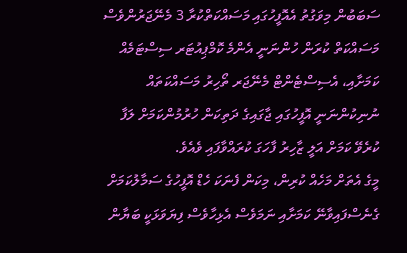ސަބަބުން މިވަގުތު އެއޮފީހުގައި މަސައްކަތްކުރާ 3 މެނޭޖަރުންވެސް މަސައްކަތް ކުރަން ހުންނަނީ އެންމެ ކޮމްޕިއުޓަރ ސިސްޓަމެއް ކަމަށާއި، އެސިސްޓެންޓް މެނޭޖަރ ތޯހިރު މަސައްކަތައް ނުނިކުންނަނީ އޮފީހުގައި ޖާގައިގެ ދަތިކަން ހުރުމުންކަމަށް ލަފާ ކުރެވޭ ކަމަށް އަލީ ޒާހިރު ފާހަގަ ކުރައްވާފައި ވެއެވެ.
މީގެ އެތަށް މަހެއް ކުރިން، މިކަން ފެނަކަ ހެޑް އޮފީހުގެ ސަމާލުކަމަށް ގެނެސްފައިވާނޭ ކަމަށާއި ނަމަވެސް އެޅިހާވެސް ފިޔަވަޅަކީ ބަޔާން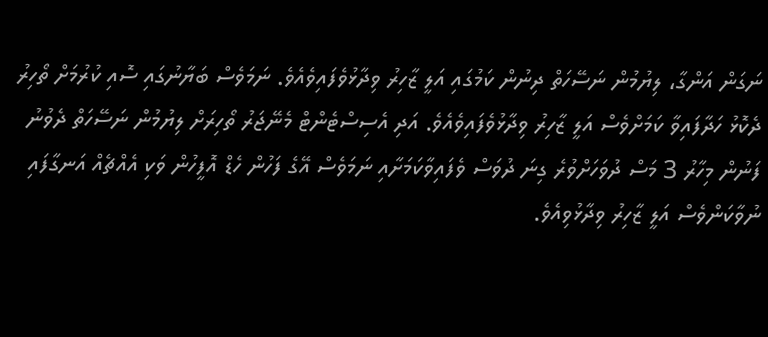ނަގަން އަންގާ، ލިޔުމުން ނަސޭހަތް ދިނުން ކަމުގައި އަލީ ޒާހިރު ވިދާޅުވެފައިވެއެވެ. ނަމަވެސް ބަޔާނުގައި ސޮއި ކުރުމަށް ތޯހިރު ދެކޮޅު ހަދާފައިވާ ކަމަށްވެސް އަލީ ޒާހިރު ވިދާޅުވެފައިވެއެވެ. އަދި އެސިސްޓެންޓް މެނޭޖަރު ތޯހިރަށް ލިޔުމުން ނަސޭހަތް ދެވުނު ފަނުން މިހާރު 3 މަސް ދުވަހަށްވުރެ ގިނަ ދުވަސް ވެފައިވާކަމަށާއި ނަމަވެސް އޭގެ ފަހުން ހެޑް އޮފީހުން ވަކި އެއްޗެއް އަނގާފައި ނުވާކަންވެސް އަލީ ޒާހިރު ވިދާޅުވިއެވެ.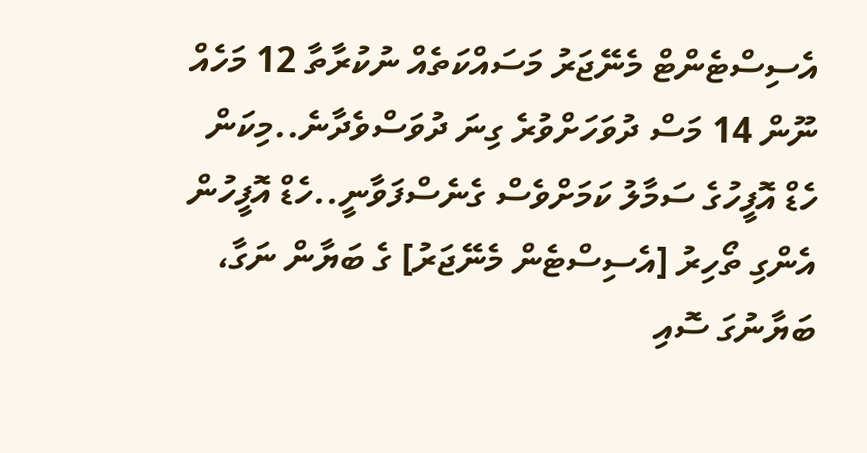އެސިސްޓެންޓް މެނޭޖަރު މަސައްކަތެއް ނުކުރާތާ 12 މަހެއް ނޫން 14 މަސް ދުވަހަށްވުރެ ގިނަ ދުވަސްވެދާނެ..މިކަން ހެޑް އޮފީހުގެ ސަމާލު ކަމަށްވެސް ގެނެސްފަވާނީ..ހެޑް އޮފީހުން އެންގި ތޯހިރު [އެސިސްޓެން މެނޭޖަރު] ގެ ބަޔާން ނަގާ، ބަޔާނުގަ ސޮއި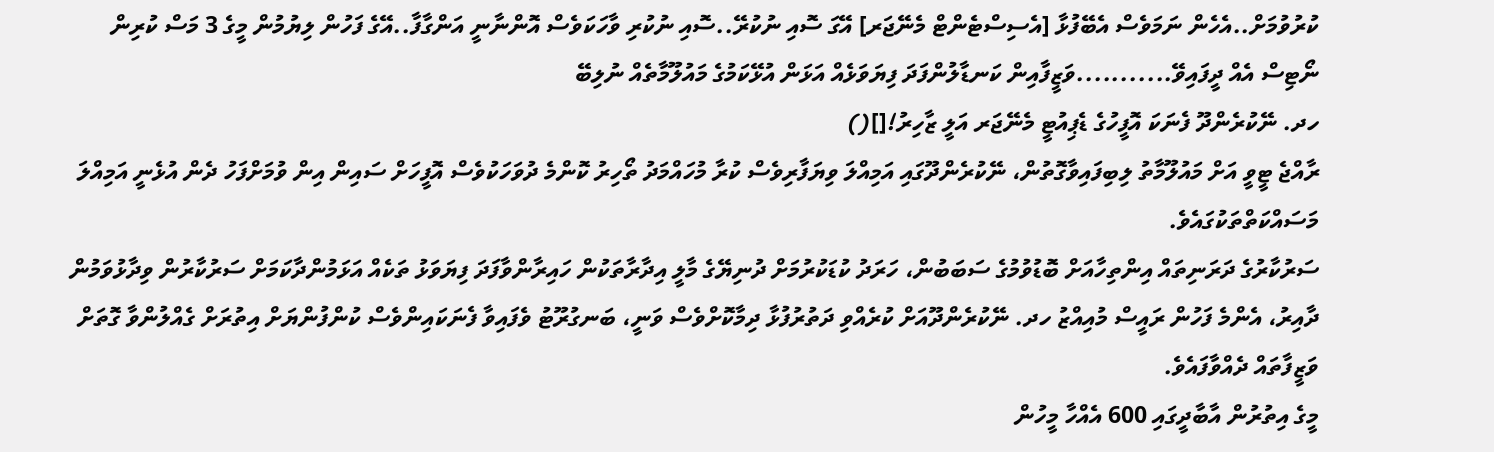ކުރުވުމަށް..އެހެން ނަމަވެސް އެބޭފުޅާ [އެސިސްޓެންޓް މެނޭޖަރ] އޭގަ ސޮއި ނުކުރޭ..ސޮއި ނުކުރި ވާހަކަވެސް އޮންނާނީ އަންގާފާ..އޭގެ ފަހުން ލިޔުމުން މީގެ 3 މަސް ކުރިން ނޯޓިސް އެއް ދީފައިވޭ...........ވަޒީފާއިން ކަނޑާލުންފަދަ ފިޔަވަޅެއް އަޅަން އުޅޭކަމުގެ މައުލޫމާތެއް ނުލިބޭ
ހދ. ނޭކުރެންދޫ ފެނަކަ އޮފީހުގެ ޑެޕިއުޓީ މެނޭޖަރ އަލީ ޒާހިރު![]()
ރާއްޖެ ޓީވީ އަށް މައުލޫމާތު ލިބިފައިވާގޮތުން، ނޭކުރެންދޫގައި އަމިއްލަ ވިޔަފާރިވެސް ކުރާ މުހައްމަދު ތޯހިރު ކޮންމެ ދުވަހަކުވެސް އޮފީހަށް ސައިން އިން ވުމަށްފަހު ދެން އުޅެނީ އަމިއްލަ މަސައްކަތްތަކުގައެވެ.
ސަރުކާރުގެ ދަރަނިތައް އިންތިހާއަށް ބޮޑުވުމުގެ ސަބަބުން، ހަރަދު ކުޑަކުރުމަށް ދުނިޔޭގެ މާލީ އިދާރާތަކުން ހައިރާންވާފަދަ ފިޔަވަޅު ތަކެއް އަޅަމުންދާކަމަށް ސަރުކާރުން ވިދާޅުވަމުން ދާއިރު، އެންމެ ފަހުން ރައީސް މުއިއްޒު ހދ. ނޭކުރެންދޫއަށް ކުރެއްވި ދަތުރުފުޅާ ދިމާކޮށްވެސް ވަނީ، ބަނގުރޫޓު ވެފައިވާ ފެނަކައިންވެސް ކުންފުންޔަށް އިތުރަށް ގެއްލުންވާ ގޮތަށް ވަޒީފާތައް ދެއްވާފައެވެ.
މީގެ އިތުރުން އާބާދީގައި 600 އެއްހާ މީހުން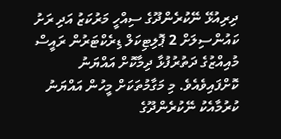ދިރިއުޅޭ ނޭކުރެންދޫގެ ސިއްހީ މަރުކަޒު އަދި ރަށު ކައުންސިލަށް 2 ޕޮލިޓިކަލް ޑިރެކްޓަރުން ރައީސް މުއިއްޒުގެ ދަތުރުފުޅާ ދިމާކޮށް އައްޔަނު ކޮށްފައިވެއެވެ. މި މަގާމުތަކަށް މީހުން އައްޔަނު ކުރުމާއެކު ނޭކުރެންދޫގެ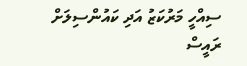ސިއްހީ މަރުކަޒު އަދި ކައުންސިލަށް ރައީސް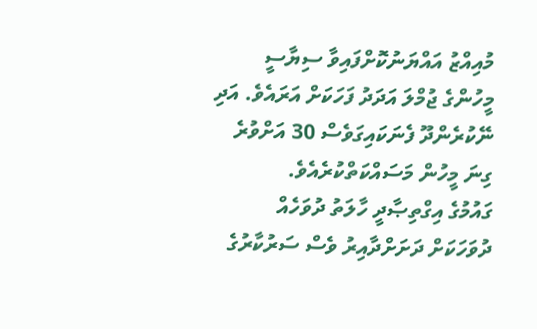މުއިއްޒު އައްޔަނުކޮށްފައިވާ ސިޔާސީ މީހުންގެ ޖުމްލަ އަދަދު ފަހަކަށް އަރައެވެ. އަދި ނޭކުރެންދޫ ފެނަކައިގަވެސް 30 އަށްވުރެ ގިނަ މީހުން މަސައްކަތްކުރެއެވެ.
ގައުމުގެ އިގްތިޞާދީ ހާލަތު ދުވަހެއް ދުވަހަކަށް ދަށަށްދާއިރު ވެސް ސަރުކާރުގެ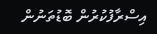އިސްރާފުކުރުން ބޮޑުތަނުން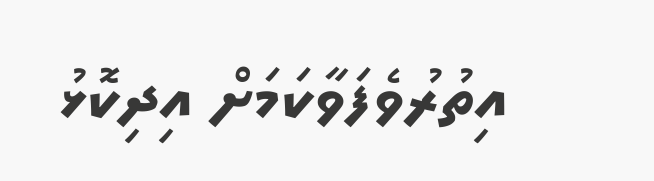އިތުރުވެފަވާކަމަށް އިދިކޮޅު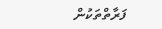ފަރާތްތަކުން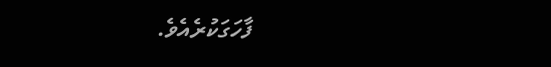ފާހަގަކުރެއެވެ.